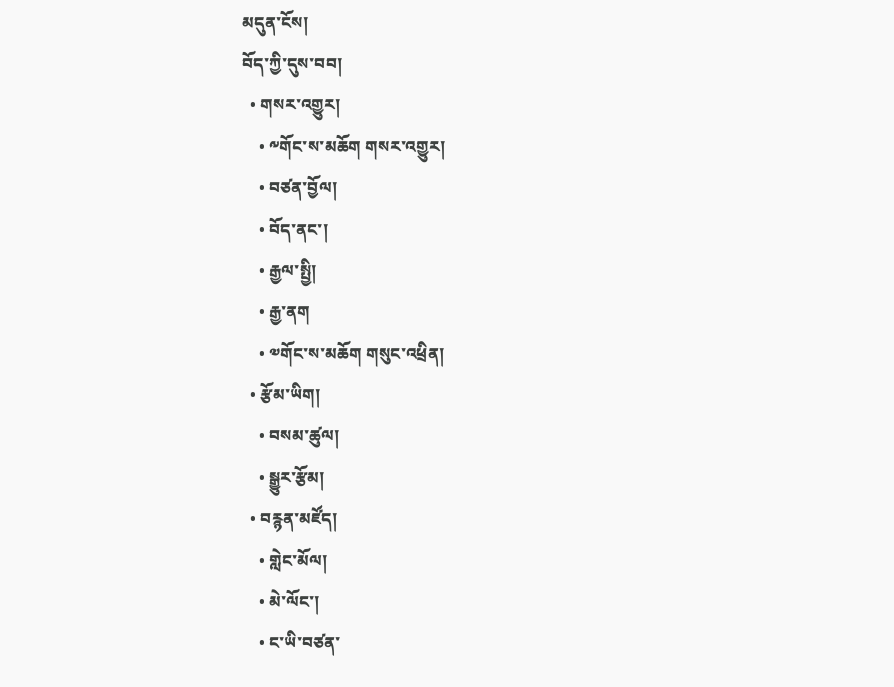མདུན་ངོས།
བོད་ཀྱི་དུས་བབ།
  • གསར་འགྱུར།
    • ༸གོང་ས་མཆོག གསར་འགྱུར།
    • བཙན་བྱོལ།
    • བོད་ནང་།
    • རྒྱལ་སྤྱི།
    • རྒྱ་ནག
    • ༧གོང་ས་མཆོག གསུང་འཕྲིན།
  • རྩོམ་ཡིག།
    • བསམ་ཚུལ།
    • སྒྱུར་རྩོམ།
  • བརྙན་མཛོད།
    • གླེང་མོལ།
    • མེ་ལོང་།
    • ང་ཡི་བཙན་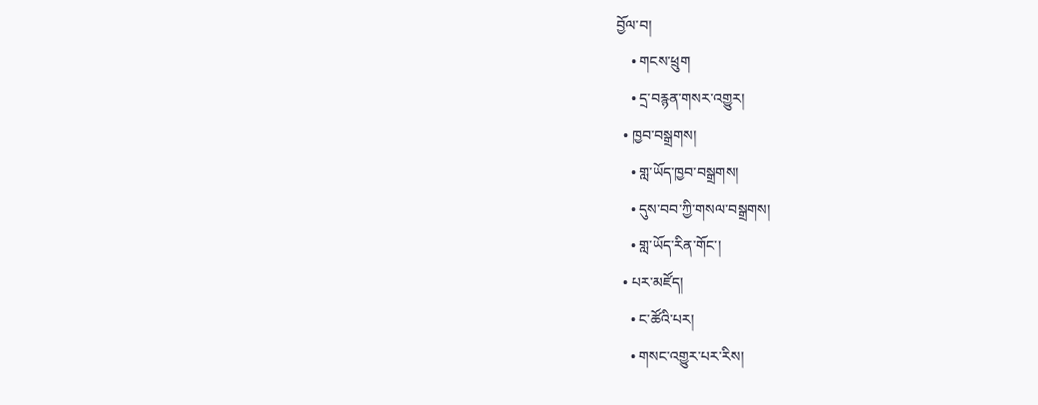བྱོལ་བ།
    • གངས་ཕྲུག
    • དྲ་བརྙན་གསར་འགྱུར།
  • ཁྱབ་བསྒྲགས།
    • གླ་ཡོད་ཁྱབ་བསྒྲགས།
    • དུས་བབ་ཀྱི་གསལ་བསྒྲགས།
    • གླ་ཡོད་རིན་གོང་།
  • པར་མཛོད།
    • ང་ཚོའི་པར།
    • གསང་འགྱུར་པར་རིས།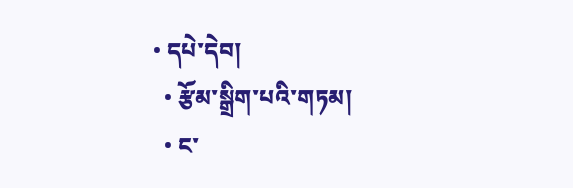• དཔེ་དེབ།
  • རྩོམ་སྒྲིག་པའི་གཏམ།
  • ང་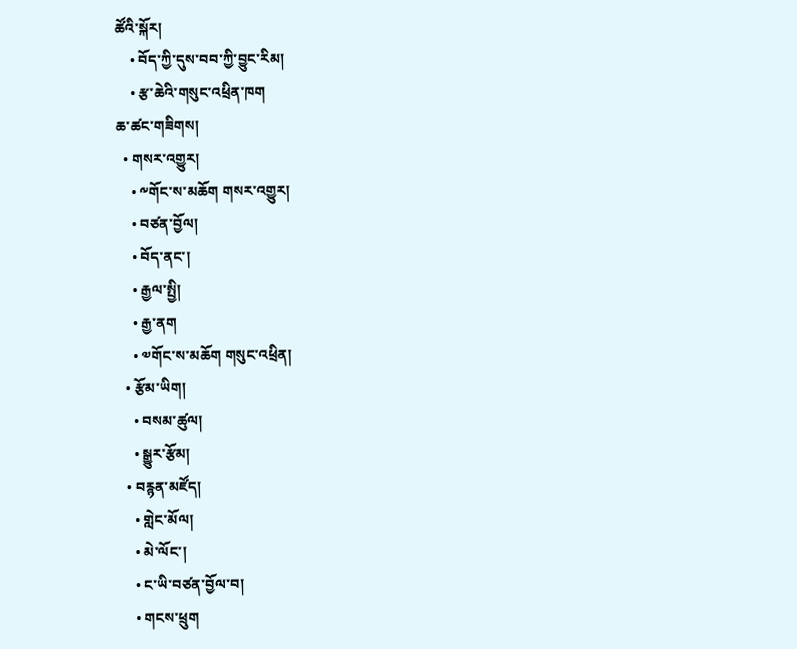ཚོའི་སྐོར།
    • བོད་ཀྱི་དུས་བབ་ཀྱི་བྱུང་རིམ།
    • རྩ་ཆེའི་གསུང་འཕྲིན་ཁག
ཆ་ཚང་གཟིགས།
  • གསར་འགྱུར།
    • ༸གོང་ས་མཆོག གསར་འགྱུར།
    • བཙན་བྱོལ།
    • བོད་ནང་།
    • རྒྱལ་སྤྱི།
    • རྒྱ་ནག
    • ༧གོང་ས་མཆོག གསུང་འཕྲིན།
  • རྩོམ་ཡིག།
    • བསམ་ཚུལ།
    • སྒྱུར་རྩོམ།
  • བརྙན་མཛོད།
    • གླེང་མོལ།
    • མེ་ལོང་།
    • ང་ཡི་བཙན་བྱོལ་བ།
    • གངས་ཕྲུག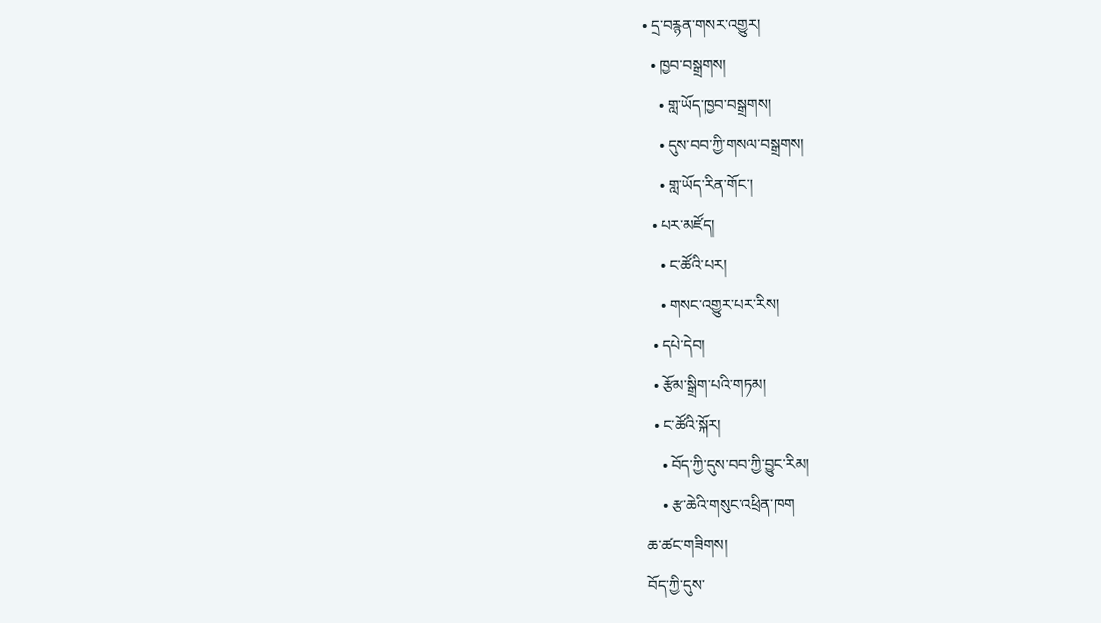• དྲ་བརྙན་གསར་འགྱུར།
  • ཁྱབ་བསྒྲགས།
    • གླ་ཡོད་ཁྱབ་བསྒྲགས།
    • དུས་བབ་ཀྱི་གསལ་བསྒྲགས།
    • གླ་ཡོད་རིན་གོང་།
  • པར་མཛོད།
    • ང་ཚོའི་པར།
    • གསང་འགྱུར་པར་རིས།
  • དཔེ་དེབ།
  • རྩོམ་སྒྲིག་པའི་གཏམ།
  • ང་ཚོའི་སྐོར།
    • བོད་ཀྱི་དུས་བབ་ཀྱི་བྱུང་རིམ།
    • རྩ་ཆེའི་གསུང་འཕྲིན་ཁག
ཆ་ཚང་གཟིགས།
བོད་ཀྱི་དུས་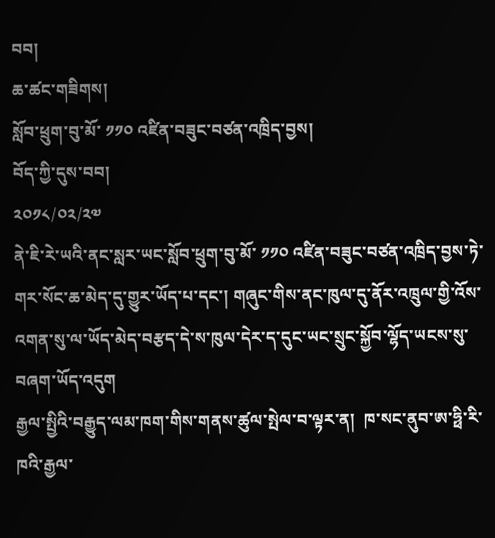བབ།
ཆ་ཚང་གཟིགས།
སློབ་ཕྲུག་བུ་མོ་ ༡༡༠ འཛིན་བཟུང་བཙན་འཁྲིད་བྱས།
བོད་ཀྱི་དུས་བབ།
༢༠༡༨/༠༢/༢༧
ནེ་ཇི་རེ་ཡའི་ནང་སླར་ཡང་སློབ་ཕྲུག་བུ་མོ་ ༡༡༠ འཛིན་བཟུང་བཙན་འཁྲིད་བྱས་ཏེ་གར་སོང་ཆ་མེད་དུ་གྱུར་ཡོད་པ་དང་། གཞུང་གིས་ནང་ཁུལ་དུ་ནོར་འཁྲུལ་གྱི་འོས་འགན་སུ་ལ་ཡོད་མེད་བརྩད་དེ་ས་ཁུལ་དེར་ད་དུང་ཡང་སྲུང་སྐྱོབ་ལྷོད་ཡངས་སུ་བཞག་ཡོད་འདུག
རྒྱལ་སྤྱིའི་བརྒྱུད་ལམ་ཁག་གིས་གནས་ཚུལ་སྤེལ་བ་ལྟར་ན།  ཁ་སང་ནུབ་ཨ་ཧྥི་རི་ཁའི་རྒྱལ་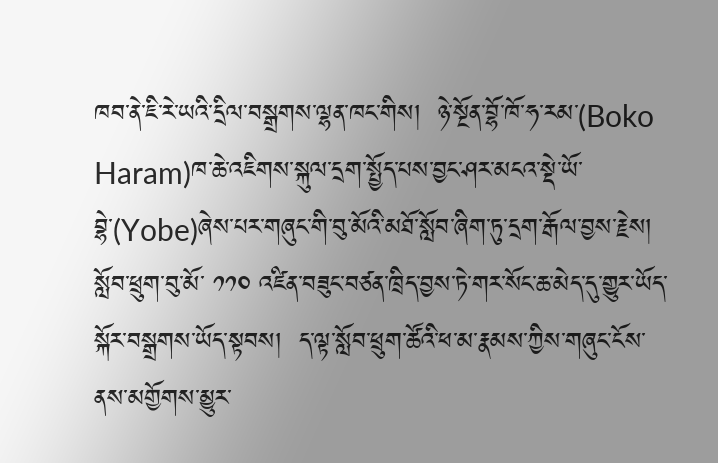ཁབ་ནེ་ཇི་རེ་ཡའི་དྲིལ་བསྒྲགས་ལྷན་ཁང་གིས།  ཉེ་སྔོན་བྷོ་ཁོ་ཧ་རམ་(Boko Haram)ཁ་ཆེ་འཇིགས་སྐུལ་དྲག་སྤྱོད་པས་བྱང་ཤར་མངའ་སྡེ་ཡོ་བྷེ་(Yobe)ཞེས་པར་གཞུང་གི་བུ་མོའི་མཐོ་སློབ་ཞིག་ཏུ་དྲག་རྒོལ་བྱས་རྗེས།  སློབ་ཕྲུག་བུ་མོ་ ༡༡༠ འཛིན་བཟུང་བཙན་ཁྲིད་བྱས་ཏེ་གར་སོང་ཆ་མེད་དུ་གྱུར་ཡོད་སྐོར་བསྒྲགས་ཡོད་སྟབས།  ད་ལྟ་སློབ་ཕྲུག་ཚོའི་ཕ་མ་རྣམས་ཀྱིས་གཞུང་ངོས་ནས་མགྱོགས་མྱུར་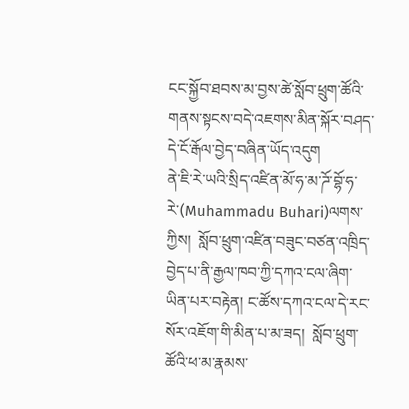ངང་སྐྱོབ་ཐབས་མ་བྱས་ཚེ་སློབ་ཕྲུག་ཚོའི་གནས་སྟངས་བདེ་འཇགས་མིན་སྐོར་བཤད་དེ་ངོ་རྒོལ་བྱེད་བཞིན་ཡོད་འདུག
ནེ་ཇི་རེ་ཡའི་སྲིད་འཛིན་མོ་ཧ་མ་ཌོ་བྷོ་ཧ་རེ་(Muhammadu Buhari)ལགས་ཀྱིས།  སློབ་ཕྲུག་འཛིན་བཟུང་བཙན་འཁྲིད་བྱེད་པ་ནི་རྒྱལ་ཁབ་ཀྱི་དཀའ་ངལ་ཞིག་ཡིན་པར་བརྟེན། ང་ཚོས་དཀའ་ངལ་དེ་རང་སོར་འཇོག་གི་མིན་པ་མ་ཟད།  སློབ་ཕྲུག་ཚོའི་ཕ་མ་རྣམས་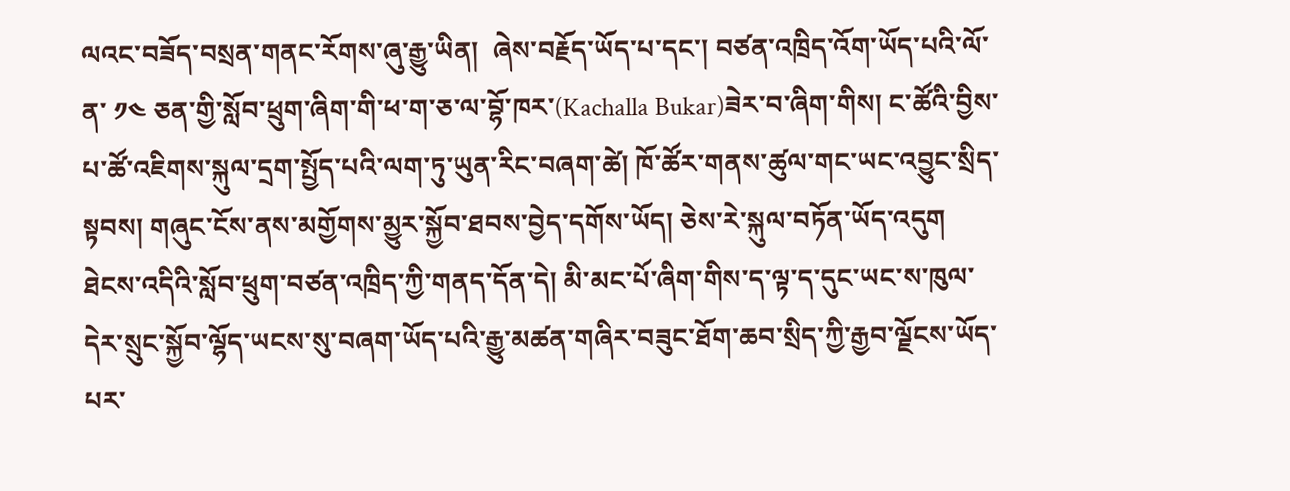ལའང་བཟོད་བསྲན་གནང་རོགས་ཞུ་རྒྱུ་ཡིན།  ཞེས་བརྗོད་ཡོད་པ་དང་། བཙན་འཁྲིད་འོག་ཡོད་པའི་ལོ་ན་ ༡༤ ཅན་གྱི་སློབ་ཕྲུག་ཞིག་གི་ཕ་ག་ཅ་ལ་བྷོ་ཁར་(Kachalla Bukar)ཟེར་བ་ཞིག་གིས། ང་ཚོའི་བྱིས་པ་ཚོ་འཇིགས་སྐུལ་དྲག་སྤྱོད་པའི་ལག་ཏུ་ཡུན་རིང་བཞག་ཚེ། ཁོ་ཚོར་གནས་ཚུལ་གང་ཡང་འབྱུང་སྲིད་སྟབས། གཞུང་ངོས་ནས་མགྱོགས་མྱུར་སྐྱོབ་ཐབས་བྱེད་དགོས་ཡོད། ཅེས་རེ་སྐུལ་བཏོན་ཡོད་འདུག
ཐེངས་འདིའི་སློབ་ཕྲུག་བཙན་འཁྲིད་ཀྱི་གནད་དོན་དེ། མི་མང་པོ་ཞིག་གིས་ད་ལྟ་ད་དུང་ཡང་ས་ཁུལ་དེར་སྲུང་སྐྱོབ་ལྷོད་ཡངས་སུ་བཞག་ཡོད་པའི་རྒྱུ་མཚན་གཞིར་བཟུང་ཐོག་ཆབ་སྲིད་ཀྱི་རྒྱབ་ལྗོངས་ཡོད་པར་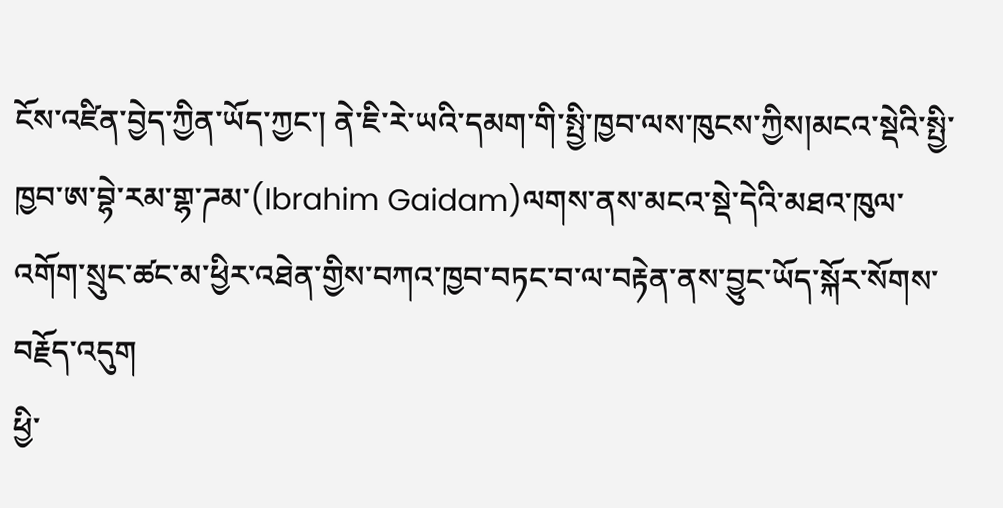ངོས་འཛིན་བྱེད་ཀྱིན་ཡོད་ཀྱང་། ནེ་ཇི་རེ་ཡའི་དམག་གི་སྤྱི་ཁྱབ་ལས་ཁུངས་ཀྱིས།མངའ་སྡེའི་སྤྱི་ཁྱབ་ཨ་བྷེ་རམ་གྷ་ཌམ་(Ibrahim Gaidam)ལགས་ནས་མངའ་སྡེ་དེའི་མཐའ་ཁུལ་འགོག་སྲུང་ཚང་མ་ཕྱིར་འཐེན་གྱིས་བཀའ་ཁྱབ་བཏང་བ་ལ་བརྟེན་ནས་བྱུང་ཡོད་སྐོར་སོགས་བརྗོད་འདུག
ཕྱི་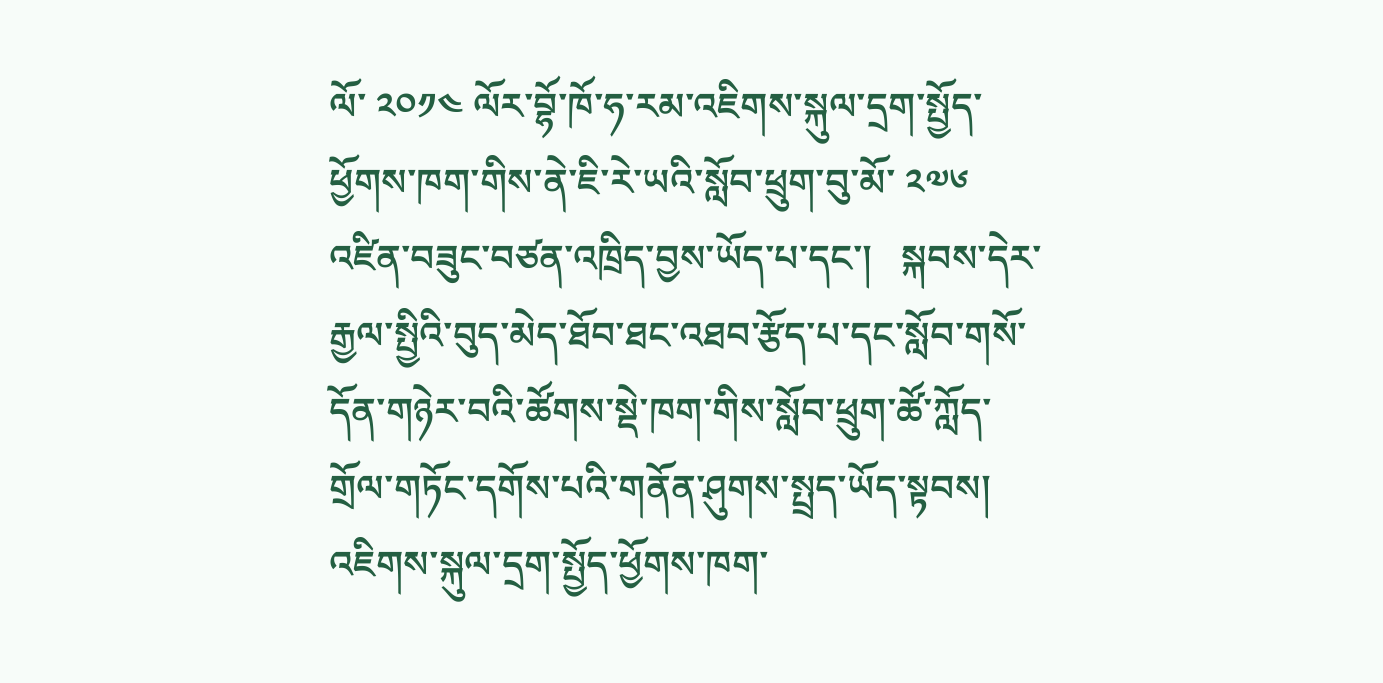ལོ་ ༢༠༡༤ ལོར་བྷོ་ཁོ་ཧ་རམ་འཇིགས་སྐུལ་དྲག་སྤྱོད་ཕྱོགས་ཁག་གིས་ནེ་ཇི་རེ་ཡའི་སློབ་ཕྲུག་བུ་མོ་ ༢༧༦ འཛིན་བཟུང་བཙན་འཁྲིད་བྱས་ཡོད་པ་དང་།   སྐབས་དེར་རྒྱལ་སྤྱིའི་བུད་མེད་ཐོབ་ཐང་འཐབ་རྩོད་པ་དང་སློབ་གསོ་དོན་གཉེར་བའི་ཚོགས་སྡེ་ཁག་གིས་སློབ་ཕྲུག་ཚོ་ཀློད་གྲོལ་གཏོང་དགོས་པའི་གནོན་ཤུགས་སྤྲད་ཡོད་སྟབས།  འཇིགས་སྐུལ་དྲག་སྤྱོད་ཕྱོགས་ཁག་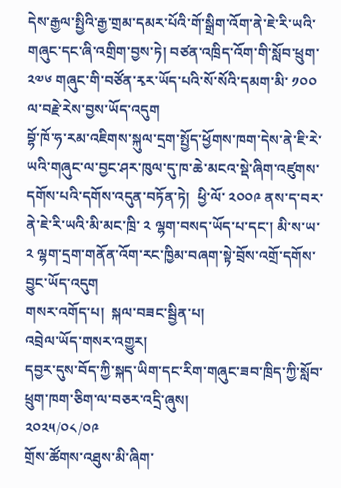དེས་རྒྱལ་སྤྱིའི་རྒྱ་གྲམ་དམར་པོའི་གོ་སྒྲིག་འོག་ནེ་ཇེ་རི་ཡའི་གཞུང་དང་ཞི་འགྲིག་བྱས་ཏེ། བཙན་འཁྲིད་འོག་གི་སློབ་ཕྲུག་ ༢༧༦ གཞུང་གི་བཙོན་རྭར་ཡོད་པའི་སོ་སོའི་དམག་མི་ ༡༠༠ ལ་བརྗེ་རེས་བྱས་ཡོད་འདུག
བྷོ་ཁོ་ཧ་རམ་འཇིགས་སྐུལ་དྲག་སྤྱོད་ཕྱོགས་ཁག་དེས་ནེ་ཇི་རེ་ཡའི་གཞུང་ལ་བྱང་ཤར་ཁུལ་དུ་ཁ་ཆེ་མངའ་སྡེ་ཞིག་འཛུགས་དགོས་པའི་དགོས་འདུན་བཏོན་ཏེ།  ཕྱི་ལོ་ ༢༠༠༩ ནས་ད་བར་ནེ་ཇེ་རི་ཡའི་མི་མང་ཁྲི་ ༢ ལྷག་བསད་ཡོད་པ་དང་། མི་ས་ཡ་ ༢ ལྷག་དྲག་གནོན་འོག་རང་ཁྱིམ་བཞག་སྟེ་བྲོས་འགྲོ་དགོས་བྱུང་ཡོད་འདུག
གསར་འགོད་པ།  སྐལ་བཟང་སྦྱིན་པ།
འབྲེལ་ཡོད་གསར་འགྱུར།
དབྱར་དུས་བོད་ཀྱི་སྐད་ཡིག་དང་རིག་གཞུང་ཟབ་ཁྲིད་ཀྱི་སློབ་ཕྲུག་ཁག་ཅིག་ལ་བཅར་འདྲི་ཞུས།
༢༠༢༥/༠༨/༠༩
གྲོས་ཚོགས་འཐུས་མི་ཞིག་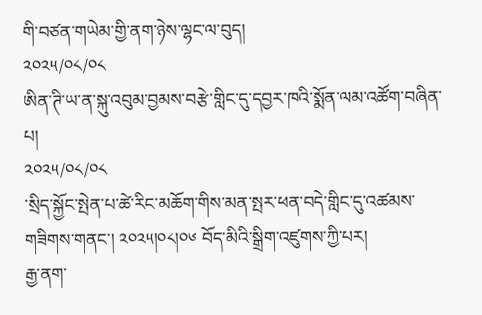གི་བཙན་གཡེམ་གྱི་ནག་ཉེས་ལྷང་ལ་བུད།
༢༠༢༥/༠༨/༠༨
ཨིན་ཊི་ཡ་ན་སྐུ་འབུམ་བྱམས་བརྩེ་གླིང་དུ་དབྱར་ཁའི་སྨོན་ལམ་འཚོག་བཞིན་པ།
༢༠༢༥/༠༨/༠༨
་སྲིད་སྐྱོང་སྤེན་པ་ཚེ་རིང་མཆོག་གིས་མན་སྤར་ཕན་བདེ་གླིང་དུ་འཚམས་གཟིགས་གནང་། ༢༠༢༥།༠༨།༠༦ བོད་མིའི་སྒྲིག་འཛུགས་ཀྱི་པར།
རྒྱ་ནག་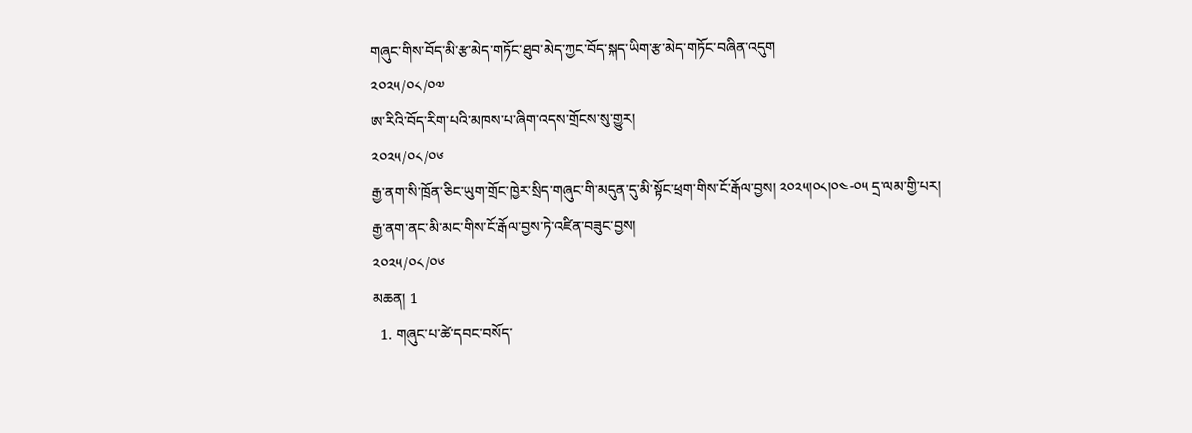གཞུང་གིས་བོད་མི་རྩ་མེད་གཏོང་ཐུབ་མེད་ཀྱང་བོད་སྐད་ཡིག་རྩ་མེད་གཏོང་བཞིན་འདུག
༢༠༢༥/༠༨/༠༧
ཨ་རིའི་བོད་རིག་པའི་མཁས་པ་ཞིག་འདས་གྲོངས་སུ་གྱུར།
༢༠༢༥/༠༨/༠༦
རྒྱ་ནག་སི་ཁྲོན་ཅིང་ཡུག་གྲོང་ཁྱེར་སྲིད་གཞུང་གི་མདུན་དུ་མི་སྟོང་ཕྲག་གིས་ངོ་རྒོལ་བྱས། ༢༠༢༥།༠༨།༠༤-༠༥ དྲ་ལམ་གྱི་པར།
རྒྱ་ནག་ནང་མི་མང་གིས་ངོ་རྒོལ་བྱས་ཏེ་འཛིན་བཟུང་བྱས།
༢༠༢༥/༠༨/༠༦
མཆན། 1
  1. གཞུང་པ་ཚེ་དབང་བསོད་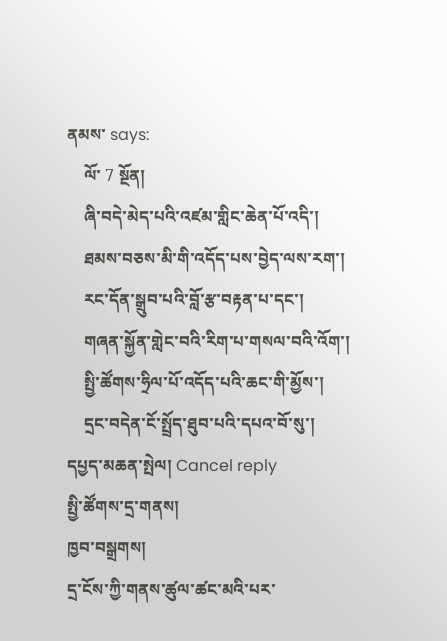ནམས་ says:
    ལོ་ 7 སྔོན།
    ཞི་བདེ་མེད་པའི་འཛམ་གླིང་ཆེན་པོ་འདི་།
    ཐམས་བཅས་མི་གི་འདོད་པས་བྱེད་ལས་རག་།
    རང་དོན་སྒྲུབ་པའི་བློ་རྩ་བརྟན་པ་དང་།
    གཞན་སྐྱོན་གླེང་བའི་རིག་པ་གསལ་བའི་འོག་།
    སྤྱི་ཚོགས་ཧྲིལ་པོ་འདོད་པའི་ཆང་གི་མྱོས་།
    དྲང་བདེན་ངོ་སྤྲོད་ཐུབ་པའི་དཔའ་བོ་སུ་།
དཔྱད་མཆན་སྤེལ། Cancel reply
སྤྱི་ཚོགས་དྲ་གནས།
ཁྱབ་བསྒྲགས།
དྲ་ངོས་ཀྱི་གནས་ཚུལ་ཚང་མའི་པར་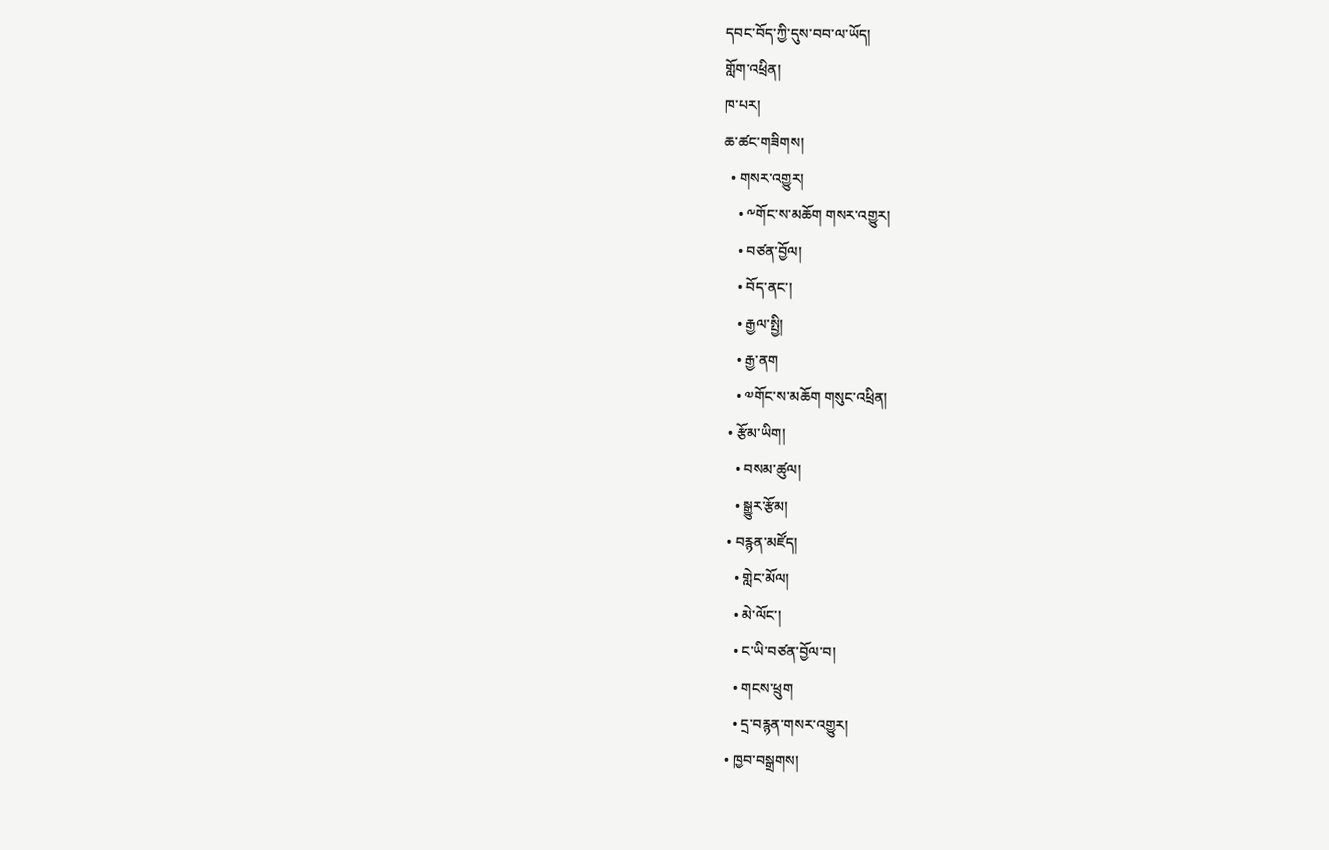དབང་བོད་ཀྱི་དུས་བབ་ལ་ཡོད།
གློག་འཕྲིན།
ཁ་པར།
ཆ་ཚང་གཟིགས།
  • གསར་འགྱུར།
    • ༸གོང་ས་མཆོག གསར་འགྱུར།
    • བཙན་བྱོལ།
    • བོད་ནང་།
    • རྒྱལ་སྤྱི།
    • རྒྱ་ནག
    • ༧གོང་ས་མཆོག གསུང་འཕྲིན།
  • རྩོམ་ཡིག།
    • བསམ་ཚུལ།
    • སྒྱུར་རྩོམ།
  • བརྙན་མཛོད།
    • གླེང་མོལ།
    • མེ་ལོང་།
    • ང་ཡི་བཙན་བྱོལ་བ།
    • གངས་ཕྲུག
    • དྲ་བརྙན་གསར་འགྱུར།
  • ཁྱབ་བསྒྲགས།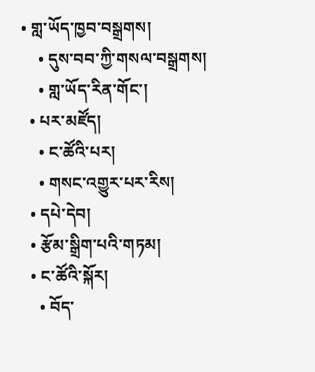• གླ་ཡོད་ཁྱབ་བསྒྲགས།
    • དུས་བབ་ཀྱི་གསལ་བསྒྲགས།
    • གླ་ཡོད་རིན་གོང་།
  • པར་མཛོད།
    • ང་ཚོའི་པར།
    • གསང་འགྱུར་པར་རིས།
  • དཔེ་དེབ།
  • རྩོམ་སྒྲིག་པའི་གཏམ།
  • ང་ཚོའི་སྐོར།
    • བོད་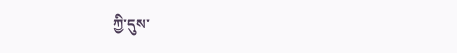ཀྱི་དུས་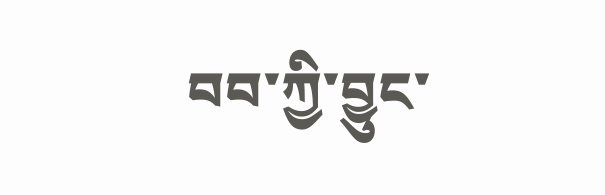བབ་ཀྱི་བྱུང་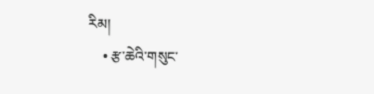རིམ།
    • རྩ་ཆེའི་གསུང་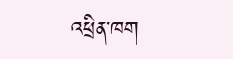འཕྲིན་ཁག